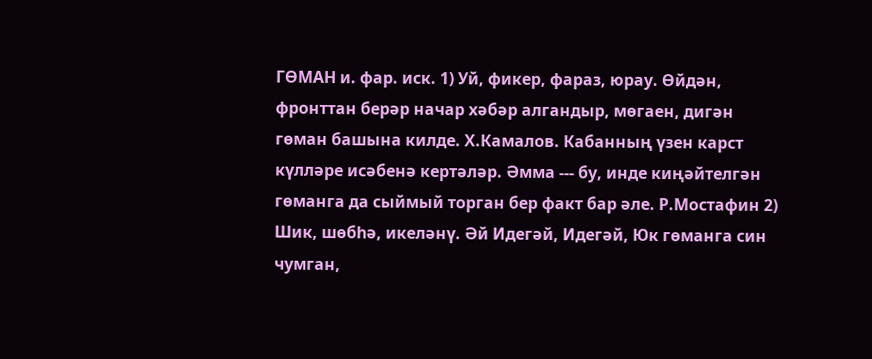ГӨМАН и. фар. иск. 1) Уй, фикер, фараз, юрау. Өйдән, фронттан берәр начар хәбәр алгандыр, мөгаен, дигән гөман башына килде. Х.Камалов. Кабанның үзен карст күлләре исәбенә кертәләр. Әмма --- бу, инде киңәйтелгән гөманга да сыймый торган бер факт бар әле. Р.Мостафин 2) Шик, шөбһә, икеләнү. Әй Идегәй, Идегәй, Юк гөманга син чумган,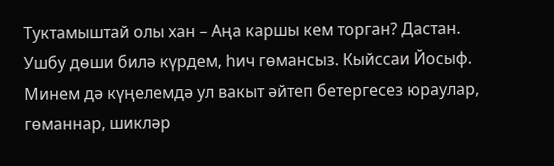Туктамыштай олы хан – Аңа каршы кем торган? Дастан. Ушбу дөши билә күрдем, һич гөмансыз. Кыйссаи Йосыф. Минем дә күңелемдә ул вакыт әйтеп бетергесез юраулар, гөманнар, шикләр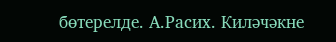бөтерелде. А.Расих. Киләчәкне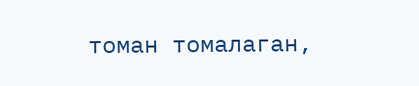томан томалаган,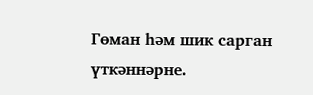Гөман һәм шик сарган үткәннәрне.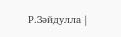Р.Зәйдулла |